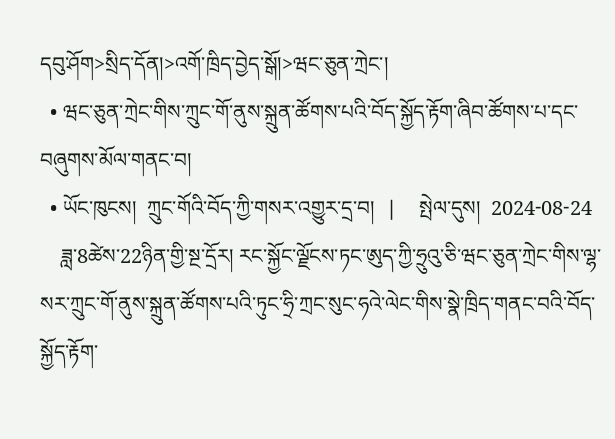དབུ་ཤོག>སྲིད་དོན།>འགོ་ཁྲིད་བྱེད་སྒོ།>ཝང་ཅུན་ཀྲེང་།
  • ཝང་ཅུན་ཀྲེང་གིས་ཀྲུང་གོ་ནུས་སྐྲུན་ཚོགས་པའི་བོད་སྐྱོད་རྟོག་ཞིབ་ཚོགས་པ་དང་བཞུགས་མོལ་གནང་བ།
  • ཡོང་ཁུངས།  ཀྲུང་གོའི་བོད་ཀྱི་གསར་འགྱུར་དྲ་བ།   |     སྤེལ་དུས།  2024-08-24
    ཟླ་8ཚེས་22ཉིན་གྱི་སྔ་དྲོར། རང་སྐྱོང་ལྗོངས་ཏང་ཨུད་ཀྱི་ཧྲུའུ་ཅི་ཝང་ཅུན་ཀྲེང་གིས་ལྷ་སར་ཀྲུང་གོ་ནུས་སྐྲུན་ཚོགས་པའི་ཏུང་ཧྲི་ཀྲང་སུང་ཧའེ་ལེང་གིས་སྣེ་ཁྲིད་གནང་བའི་བོད་སྐྱོད་རྟོག་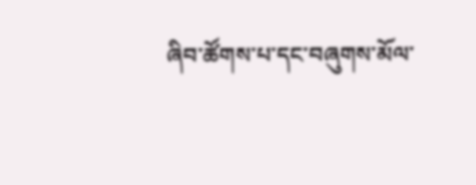ཞིབ་ཚོགས་པ་དང་བཞུགས་མོལ་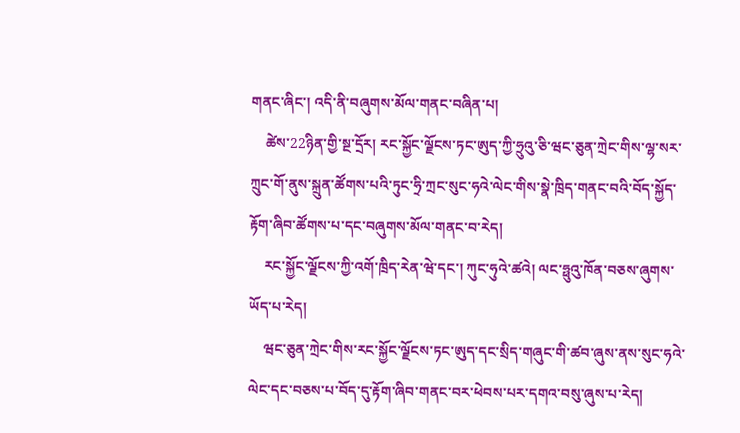གནང་ཞིང་། འདི་ནི་བཞུགས་མོལ་གནང་བཞིན་པ།
    ཚེས་22ཉིན་གྱི་སྔ་དྲོར། རང་སྐྱོང་ལྗོངས་ཏང་ཨུད་ཀྱི་ཧྲུའུ་ཅི་ཝང་ཅུན་ཀྲེང་གིས་ལྷ་སར་ཀྲུང་གོ་ནུས་སྐྲུན་ཚོགས་པའི་ཏུང་ཧྲི་ཀྲང་སུང་ཧའེ་ལེང་གིས་སྣེ་ཁྲིད་གནང་བའི་བོད་སྐྱོད་རྟོག་ཞིབ་ཚོགས་པ་དང་བཞུགས་མོལ་གནང་བ་རེད།
    རང་སྐྱོང་ལྗོངས་ཀྱི་འགོ་ཁྲིད་རེན་ཝེ་དང་། ཀུང་ཧུའེ་ཚའེ། ལང་ཧྥུའུ་ཁོན་བཅས་ཞུགས་ཡོད་པ་རེད།
    ཝང་ཅུན་ཀྲེང་གིས་རང་སྐྱོང་ལྗོངས་ཏང་ཨུད་དང་སྲིད་གཞུང་གི་ཚབ་ཞུས་ནས་སུང་ཧའེ་ལེང་དང་བཅས་པ་བོད་དུ་རྟོག་ཞིབ་གནང་བར་ཕེབས་པར་དགའ་བསུ་ཞུས་པ་རེད།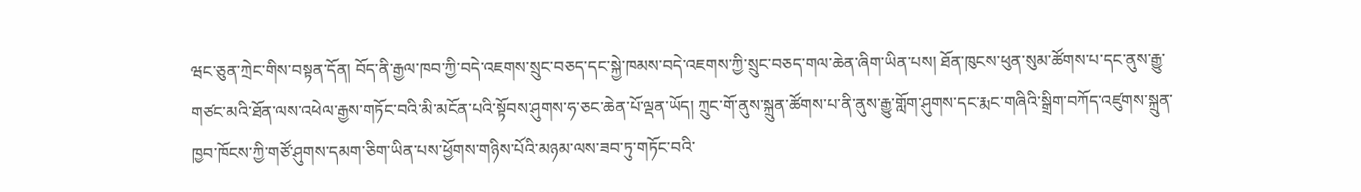ཝང་ཅུན་ཀྲེང་གིས་བསྟན་དོན། བོད་ནི་རྒྱལ་ཁབ་ཀྱི་བདེ་འཇགས་སྲུང་བཅད་དང་སྐྱེ་ཁམས་བདེ་འཇགས་ཀྱི་སྲུང་བཅད་གལ་ཆེན་ཞིག་ཡིན་པས། ཐོན་ཁུངས་ཕུན་སུམ་ཚོགས་པ་དང་ནུས་རྒྱུ་གཙང་མའི་ཐོན་ལས་འཕེལ་རྒྱས་གཏོང་བའི་མི་མངོན་པའི་སྟོབས་ཤུགས་ཧ་ཅང་ཆེན་པོ་ལྡན་ཡོད། ཀྲུང་གོ་ནུས་སྐྲུན་ཚོགས་པ་ནི་ནུས་རྒྱུ་གློག་ཤུགས་དང་རྨང་གཞིའི་སྒྲིག་བཀོད་འཛུགས་སྐྲུན་ཁྱབ་ཁོངས་ཀྱི་གཙོ་ཤུགས་དམག་ཅིག་ཡིན་པས་ཕྱོགས་གཉིས་པོའི་མཉམ་ལས་ཟབ་ཏུ་གཏོང་བའི་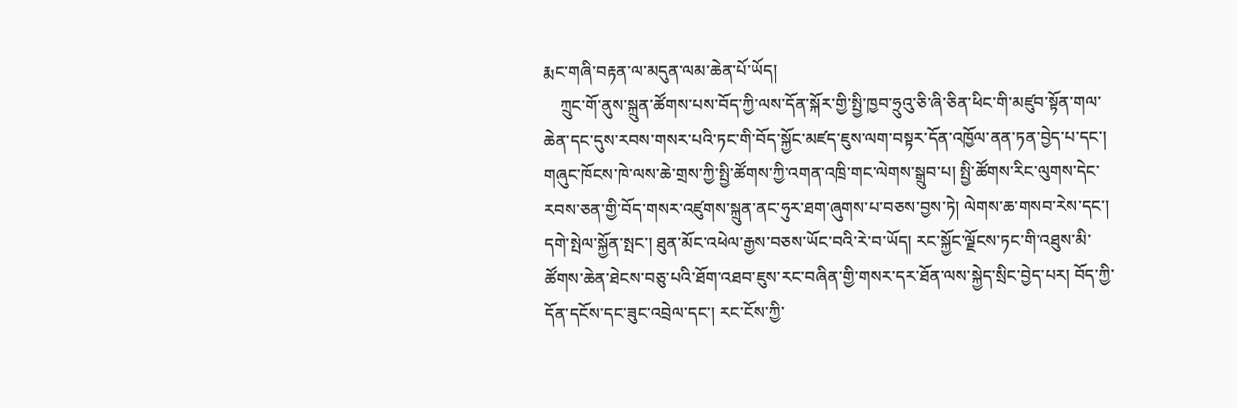རྨང་གཞི་བརྟན་ལ་མདུན་ལམ་ཆེན་པོ་ཡོད།
    ཀྲུང་གོ་ནུས་སྐྲུན་ཚོགས་པས་བོད་ཀྱི་ལས་དོན་སྐོར་གྱི་སྤྱི་ཁྱབ་ཧྲུའུ་ཅི་ཞི་ཅིན་ཕིང་གི་མཛུབ་སྟོན་གལ་ཆེན་དང་དུས་རབས་གསར་པའི་ཏང་གི་བོད་སྐྱོང་མཛད་ཇུས་ལག་བསྟར་དོན་འཁྱོལ་ནན་ཏན་བྱེད་པ་དང་། གཞུང་ཁོངས་ཁེ་ལས་ཆེ་གྲས་ཀྱི་སྤྱི་ཚོགས་ཀྱི་འགན་འཁྲི་གང་ལེགས་སྒྲུབ་པ། སྤྱི་ཚོགས་རིང་ལུགས་དེང་རབས་ཅན་གྱི་བོད་གསར་འཛུགས་སྐྲུན་ནང་ཧུར་ཐག་ཞུགས་པ་བཅས་བྱས་ཏེ། ལེགས་ཆ་གསབ་རེས་དང་། དགེ་སྤེལ་སྐྱོན་སྤང་། ཐུན་མོང་འཕེལ་རྒྱས་བཅས་ཡོང་བའི་རེ་བ་ཡོད། རང་སྐྱོང་ལྗོངས་ཏང་གི་འཐུས་མི་ཚོགས་ཆེན་ཐེངས་བཅུ་པའི་ཐོག་འཐབ་ཇུས་རང་བཞིན་གྱི་གསར་དར་ཐོན་ལས་སྐྱེད་སྲིང་བྱེད་པར། བོད་ཀྱི་དོན་དངོས་དང་ཟུང་འབྲེལ་དང་། རང་ངོས་ཀྱི་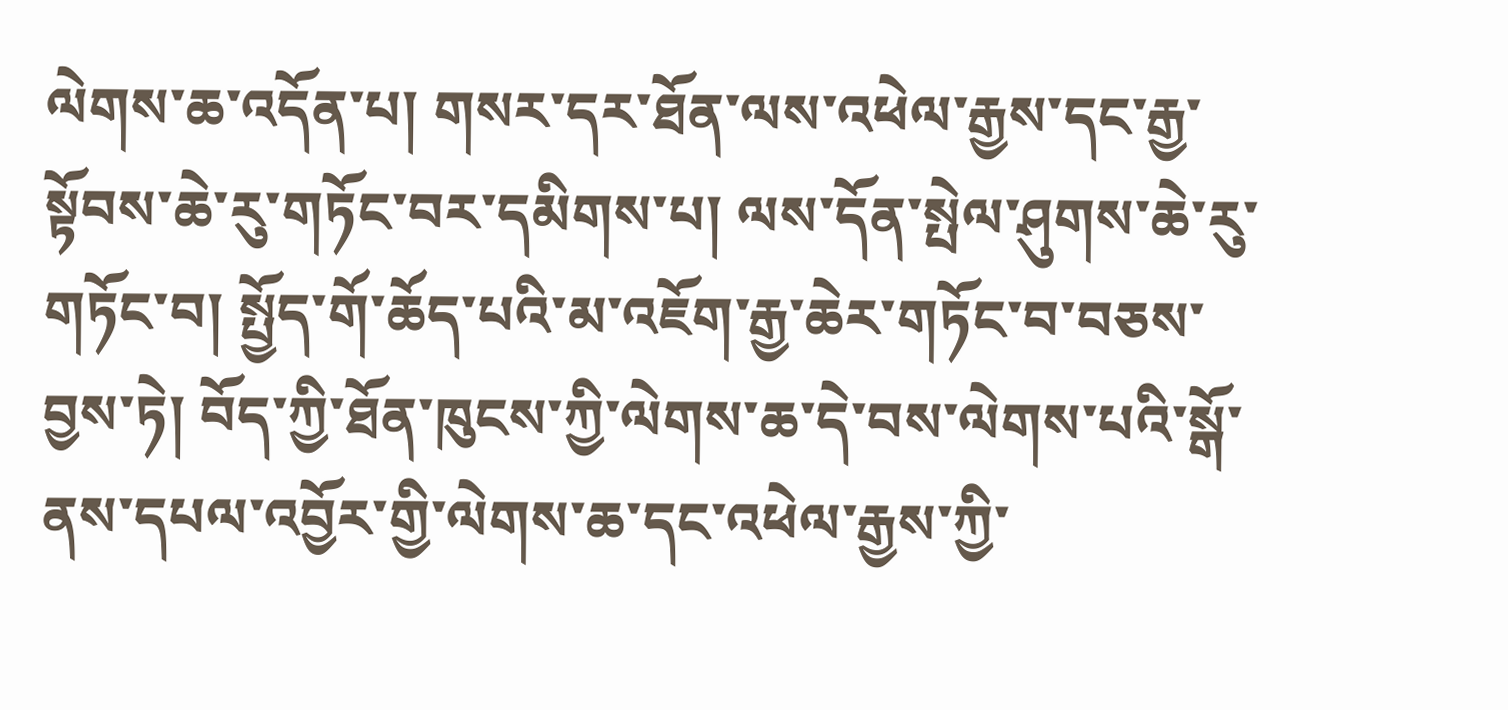ལེགས་ཆ་འདོན་པ། གསར་དར་ཐོན་ལས་འཕེལ་རྒྱས་དང་རྒྱ་སྟོབས་ཆེ་རུ་གཏོང་བར་དམིགས་པ། ལས་དོན་སྤེལ་ཤུགས་ཆེ་རུ་གཏོང་བ། སྤྱོད་གོ་ཆོད་པའི་མ་འཇོག་རྒྱ་ཆེར་གཏོང་བ་བཅས་བྱས་ཏེ། བོད་ཀྱི་ཐོན་ཁུངས་ཀྱི་ལེགས་ཆ་དེ་བས་ལེགས་པའི་སྒོ་ནས་དཔལ་འབྱོར་གྱི་ལེགས་ཆ་དང་འཕེལ་རྒྱས་ཀྱི་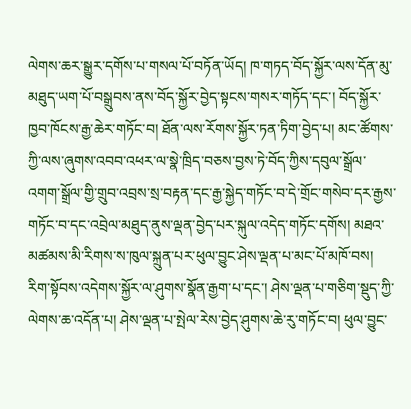ལེགས་ཆར་སྒྱུར་དགོས་པ་གསལ་པོ་བཏོན་ཡོད། ཁ་གཏད་བོད་སྐྱོར་ལས་དོན་མུ་མཐུད་ཡག་པོ་བསྒྲུབས་ནས་བོད་སྐྱོར་བྱེད་སྟངས་གསར་གཏོད་དང་། བོད་སྐྱོར་ཁྱབ་ཁོངས་རྒྱ་ཆེར་གཏོང་བ། ཐོན་ལས་རོགས་སྐྱོར་ཏན་ཏིག་བྱེད་པ། མང་ཚོགས་ཀྱི་ལས་ཞུགས་འབབ་འཕར་ལ་སྣེ་ཁྲིད་བཅས་བྱས་ཏེ་བོད་ཀྱིས་དབུལ་སྒྲོལ་འགག་སྒྲོལ་གྱི་གྲུབ་འབྲས་སྲ་བརྟན་དང་རྒྱ་སྐྱེད་གཏོང་བ་དེ་གྲོང་གསེབ་དར་རྒྱས་གཏོང་བ་དང་འབྲེལ་མཐུད་ནུས་ལྡན་བྱེད་པར་སྐུལ་འདེད་གཏོང་དགོས། མཐའ་མཚམས་མི་རིགས་ས་ཁུལ་སྐྲུན་པར་ཕུལ་བྱུང་ཤེས་ལྡན་པ་མང་པོ་མཁོ་བས། རིག་སྟོབས་འདེགས་སྐྱོར་ལ་ཤུགས་སྣོན་རྒྱག་པ་དང་། ཤེས་ལྡན་པ་གཅིག་སྡུད་ཀྱི་ལེགས་ཆ་འདོན་པ། ཤེས་ལྡན་པ་སྤེལ་རེས་བྱེད་ཤུགས་ཆེ་རུ་གཏོང་བ། ཕུལ་བྱུང་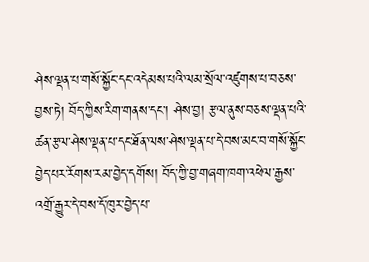ཤེས་ལྡན་པ་གསོ་སྐྱོང་དང་འདེམས་པའི་ལམ་སྲོལ་འཛུགས་པ་བཅས་བྱས་ཏེ། བོད་ཀྱིས་རིག་གནས་དང་། ཤེས་བྱ། རྩལ་ནུས་བཅས་ལྡན་པའི་ཚན་རྩལ་ཤེས་ལྡན་པ་དང་ཐོན་ལས་ཤེས་ལྡན་པ་དེ་བས་མང་བ་གསོ་སྐྱོང་བྱེད་པར་རོགས་རམ་བྱེད་དགོས། བོད་ཀྱི་བྱ་གཞག་ཁག་འཕེལ་རྒྱས་འགྲོ་རྒྱུར་དེ་བས་དོ་ཁུར་བྱེད་པ་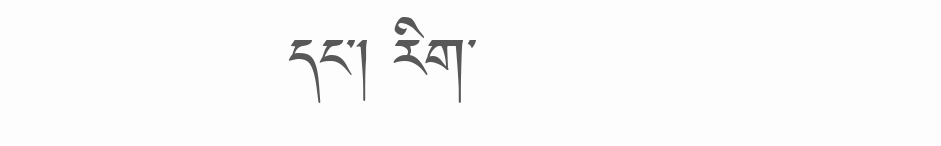དང་། རིག་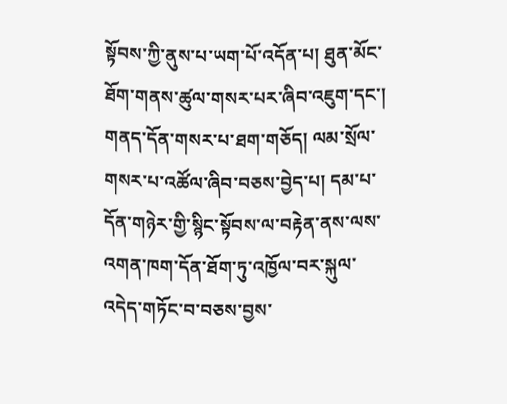སྟོབས་ཀྱི་ནུས་པ་ཡག་པོ་འདོན་པ། ཐུན་མོང་ཐོག་གནས་ཚུལ་གསར་པར་ཞིབ་འཇུག་དང་། གནད་དོན་གསར་པ་ཐག་གཅོད། ལམ་སྲོལ་གསར་པ་འཚོལ་ཞིབ་བཅས་བྱེད་པ། དམ་པ་དོན་གཉེར་གྱི་སྙིང་སྟོབས་ལ་བརྟེན་ནས་ལས་འགན་ཁག་དོན་ཐོག་ཏུ་འཁྱོལ་བར་སྐུལ་འདེད་གཏོང་བ་བཅས་བྱས་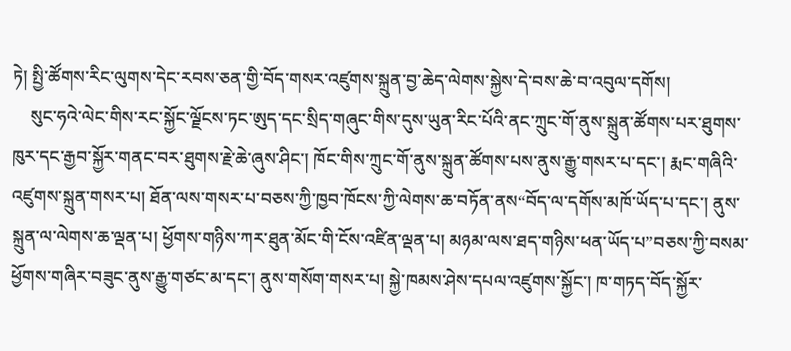ཏེ། སྤྱི་ཚོགས་རིང་ལུགས་དེང་རབས་ཅན་གྱི་བོད་གསར་འཛུགས་སྐྲུན་བྱ་ཆེད་ལེགས་སྐྱེས་དེ་བས་ཆེ་བ་འབུལ་དགོས།
    སུང་ཧའེ་ལེང་གིས་རང་སྐྱོང་ལྗོངས་ཏང་ཨུད་དང་སྲིད་གཞུང་གིས་དུས་ཡུན་རིང་པོའི་ནང་ཀྲུང་གོ་ནུས་སྐྲུན་ཚོགས་པར་ཐུགས་ཁུར་དང་རྒྱབ་སྐྱོར་གནང་བར་ཐུགས་རྗེ་ཆེ་ཞུས་ཤིང་། ཁོང་གིས་ཀྲུང་གོ་ནུས་སྐྲུན་ཚོགས་པས་ནུས་རྒྱུ་གསར་པ་དང་། རྨང་གཞིའི་འཛུགས་སྐྲུན་གསར་པ། ཐོན་ལས་གསར་པ་བཅས་ཀྱི་ཁྱབ་ཁོངས་ཀྱི་ལེགས་ཆ་བཏོན་ནས“བོད་ལ་དགོས་མཁོ་ཡོད་པ་དང་། ནུས་སྐྲུན་ལ་ལེགས་ཆ་ལྡན་པ། ཕྱོགས་གཉིས་ཀར་ཐུན་མོང་གི་ངོས་འཛིན་ལྡན་པ། མཉམ་ལས་ཐད་གཉིས་ཕན་ཡོད་པ”བཅས་ཀྱི་བསམ་ཕྱོགས་གཞིར་བཟུང་ནུས་རྒྱུ་གཙང་མ་དང་། ནུས་གསོག་གསར་པ། སྐྱེ་ཁམས་ཤེས་དཔལ་འཛུགས་སྐྱོང་། ཁ་གཏད་བོད་སྐྱོར་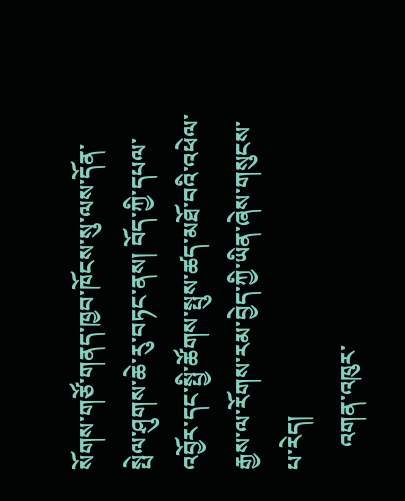སོགས་གཙོ་གནད་ཁྱབ་ཁོངས་སུ་ལས་དོན་སྤེལ་ཤུགས་ཆེ་རུ་བཏང་ནས། བོད་ཀྱི་དཔལ་འབྱོར་དང་སྤྱི་ཚོགས་སྤུས་ཚད་མཐོ་བའི་འཕེལ་རྒྱས་ལ་རོགས་རམ་བྱེད་ཀྱི་ཡིན་ཞེས་གསུངས་པ་རེད།
    འགན་འཁུར་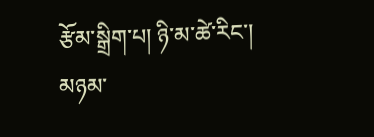རྩོམ་སྒྲིག་པ། ཉི་མ་ཚེ་རིང་།
མཉམ་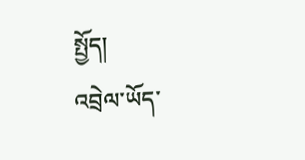སྤྱོད།
འབྲེལ་ཡོད་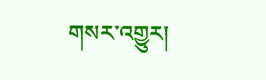གསར་འགྱུར།